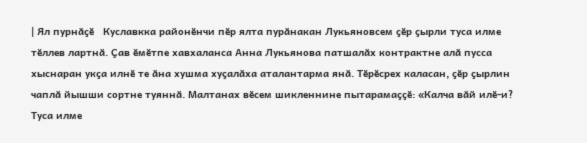| Ял пурнӑҫӗ   Куславкка районӗнчи пӗр ялта пурӑнакан Лукьяновсем ҫӗр ҫырли туса илме тӗллев лартнӑ. Ҫав ӗмӗтпе хавхаланса Анна Лукьянова патшалӑх контрактне алӑ пусса хыснаран укҫа илнӗ те ӑна хушма хуҫалӑха аталантарма янӑ. Тӗрӗсрех каласан, ҫӗр ҫырлин чаплӑ йышши сортне туяннӑ. Малтанах вӗсем шикленнине пытарамаҫҫӗ: «Калча вӑй илӗ-и? Туса илме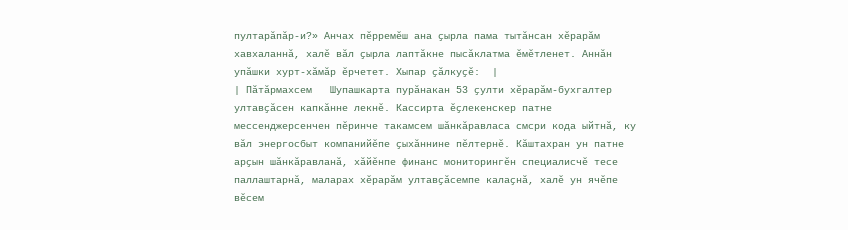пултарӑпӑр-и?» Анчах пӗрремӗш ана ҫырла пама тытӑнсан хӗрарӑм хавхаланнӑ, халӗ вӑл ҫырла лаптӑкне пысӑклатма ӗмӗтленет. Аннӑн упӑшки хурт-хӑмӑр ӗрчетет. Хыпар ҫӑлкуҫӗ:  |
| Пӑтӑрмахсем   Шупашкарта пурӑнакан 53 ҫулти хӗрарӑм-бухгалтер ултавҫӑсен капкӑнне лекнӗ. Кассирта ӗҫлекенскер патне мессенджерсенчен пӗринче такамсем шӑнкӑравласа смсри кода ыйтнӑ, ку вӑл энергосбыт компанийӗпе ҫыхӑннине пӗлтернӗ. Кӑштахран ун патне арҫын шӑнкӑравланӑ, хӑйӗнпе финанс мониторингӗн специалисчӗ тесе паллаштарнӑ, маларах хӗрарӑм ултавҫӑсемпе калаҫнӑ, халӗ ун ячӗпе вӗсем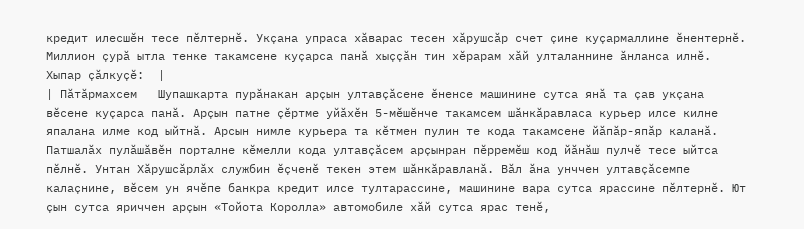кредит илесшӗн тесе пӗлтернӗ. Укҫана упраса хӑварас тесен хӑрушсӑр счет ҫине куҫармаллине ӗнентернӗ. Миллион ҫурӑ ытла тенке такамсене куҫарса панӑ хыҫҫӑн тин хӗрарам хӑй улталаннине ӑнланса илнӗ. Хыпар ҫӑлкуҫӗ:  |
| Пӑтӑрмахсем   Шупашкарта пурӑнакан арҫын ултавҫӑсене ӗненсе машинине сутса янӑ та ҫав укҫана вӗсене куҫарса панӑ. Арҫын патне ҫӗртме уйӑхӗн 5-мӗшӗнче такамсем шӑнкӑравласа курьер илсе килне япалана илме код ыйтнӑ. Арсын нимле курьера та кӗтмен пулин те кода такамсене йӑпӑр-япӑр каланӑ. Патшалӑх пулӑшӑвӗн порталне кӗмелли кода ултавҫӑсем арҫынран пӗрремӗш код йӑнӑш пулчӗ тесе ыйтса пӗлнӗ. Унтан Хӑрушсӑрлӑх службин ӗҫченӗ текен этем шӑнкӑравланӑ. Вӑл ӑна унччен ултавҫӑсемпе калаҫнине, вӗсем ун ячӗпе банкра кредит илсе тултарассине, машинине вара сутса ярассине пӗлтернӗ. Ют ҫын сутса яриччен арҫын «Тойота Королла» автомобиле хӑй сутса ярас тенӗ,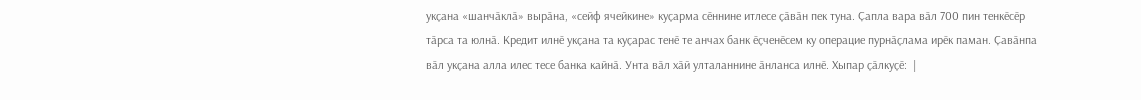укҫана «шанчӑклӑ» вырӑна, «сейф ячейкине» куҫарма сӗннине итлесе ҫӑвӑн пек туна. Ҫапла вара вӑл 700 пин тенкӗсӗр тӑрса та юлнӑ. Кредит илнӗ укҫана та куҫарас тенӗ те анчах банк ӗҫченӗсем ку операцие пурнӑҫлама ирӗк паман. Ҫавӑнпа вӑл укҫана алла илес тесе банка кайнӑ. Унта вӑл хӑй улталаннине ӑнланса илнӗ. Хыпар ҫӑлкуҫӗ:  |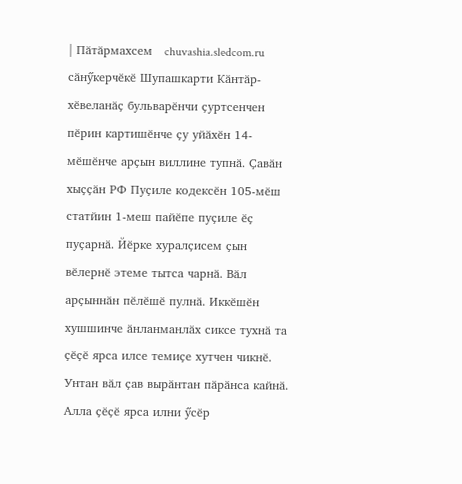| Пӑтӑрмахсем   chuvashia.sledcom.ru сӑнӳкерчӗкӗ Шупашкарти Кӑнтӑр-хӗвеланӑҫ бульварӗнчи ҫуртсенчен пӗрин картишӗнче ҫу уйӑхӗн 14-мӗшӗнче арҫын виллине тупнӑ. Ҫавӑн хыҫҫӑн РФ Пуҫиле кодексӗн 105-мӗш статйин 1-меш пайӗпе пуҫиле ӗҫ пуҫарнӑ. Йӗрке хуралҫисем ҫын вӗлернӗ этеме тытса чарнӑ. Вӑл арҫыннӑн пӗлӗшӗ пулнӑ. Иккӗшӗн хушшинче ӑнланманлӑх сиксе тухнӑ та ҫӗҫӗ ярса илсе темиҫе хутчен чикнӗ. Унтан вӑл ҫав вырӑнтан пӑрӑнса кайнӑ. Алла ҫӗҫӗ ярса илни ӳсӗр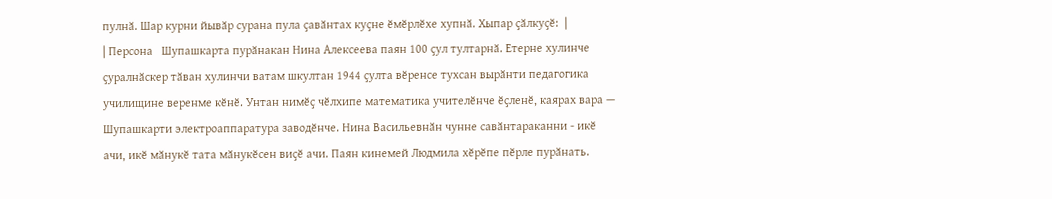пулнӑ. Шар курни йывӑр сурана пула ҫавӑнтах куҫне ӗмӗрлӗхе хупнӑ. Хыпар ҫӑлкуҫӗ:  |
| Персона   Шупашкарта пурӑнакан Нина Алексеева паян 100 ҫул тултарнӑ. Етерне хулинче ҫуралнӑскер тӑван хулинчи ватам шкултан 1944 ҫулта вӗренсе тухсан вырӑнти педагогика училищине веренме кӗнӗ. Унтан нимӗҫ чӗлхипе математика учителӗнче ӗҫленӗ, каярах вара — Шупашкарти электроаппаратура заводӗнче. Нина Васильевнӑн чунне савӑнтараканни - икӗ ачи, икӗ мӑнукӗ тата мӑнукӗсен виҫӗ ачи. Паян кинемей Людмила хӗрӗпе пӗрле пурӑнать.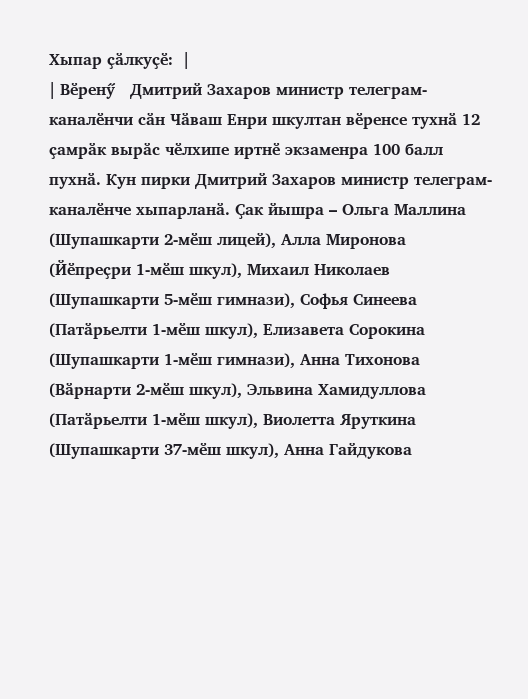Хыпар ҫӑлкуҫӗ:  |
| Вӗренӳ   Дмитрий Захаров министр телеграм-каналӗнчи сӑн Чӑваш Енри шкултан вӗренсе тухнӑ 12 ҫамрӑк вырӑс чӗлхипе иртнӗ экзаменра 100 балл пухнӑ. Кун пирки Дмитрий Захаров министр телеграм-каналӗнче хыпарланӑ. Ҫак йышра – Ольга Маллина (Шупашкарти 2-мӗш лицей), Алла Миронова (Йӗпреҫри 1-мӗш шкул), Михаил Николаев (Шупашкарти 5-мӗш гимнази), Софья Синеева (Патӑрьелти 1-мӗш шкул), Елизавета Сорокина (Шупашкарти 1-мӗш гимнази), Анна Тихонова (Вӑрнарти 2-мӗш шкул), Эльвина Хамидуллова (Патӑрьелти 1-мӗш шкул), Виолетта Яруткина (Шупашкарти 37-мӗш шкул), Анна Гайдукова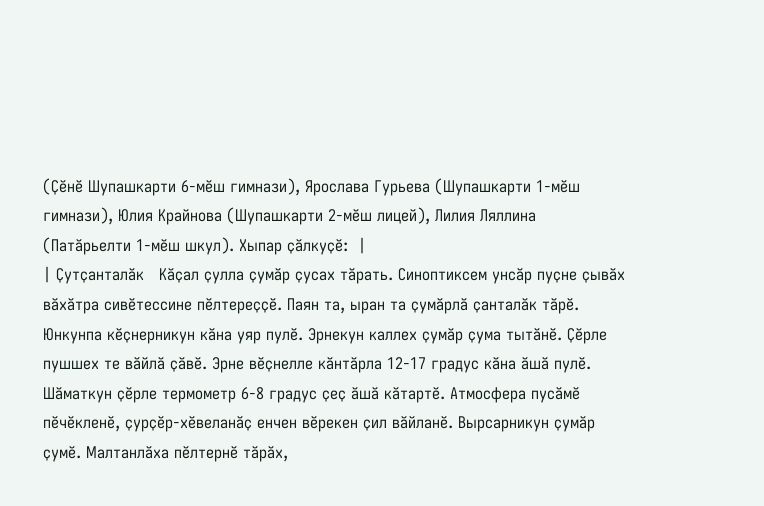(Ҫӗнӗ Шупашкарти 6-мӗш гимнази), Ярослава Гурьева (Шупашкарти 1-мӗш гимнази), Юлия Крайнова (Шупашкарти 2-мӗш лицей), Лилия Ляллина (Патӑрьелти 1-мӗш шкул). Хыпар ҫӑлкуҫӗ:  |
| Ҫутҫанталӑк   Кӑҫал ҫулла ҫумӑр ҫусах тӑрать. Синоптиксем унсӑр пуҫне ҫывӑх вӑхӑтра сивӗтессине пӗлтереҫҫӗ. Паян та, ыран та ҫумӑрлӑ ҫанталӑк тӑрӗ. Юнкунпа кӗҫнерникун кӑна уяр пулӗ. Эрнекун каллех ҫумӑр ҫума тытӑнӗ. Ҫӗрле пушшех те вӑйлӑ ҫӑвӗ. Эрне вӗҫнелле кӑнтӑрла 12-17 градус кӑна ӑшӑ пулӗ. Шӑматкун ҫӗрле термометр 6-8 градус ҫеҫ ӑшӑ кӑтартӗ. Атмосфера пусӑмӗ пӗчӗкленӗ, ҫурҫӗр-хӗвеланӑҫ енчен вӗрекен ҫил вӑйланӗ. Вырсарникун ҫумӑр ҫумӗ. Малтанлӑха пӗлтернӗ тӑрӑх,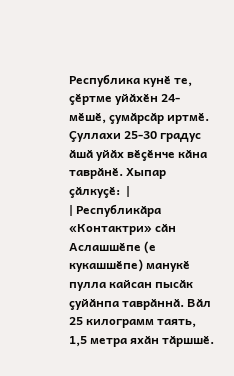Республика кунӗ те, ҫӗртме уйӑхӗн 24-мӗшӗ, ҫумӑрсӑр иртмӗ. Ҫуллахи 25-30 градус ӑшӑ уйӑх вӗҫӗнче кӑна таврӑнӗ. Хыпар ҫӑлкуҫӗ:  |
| Республикӑра   «Контактри» сӑн Аслашшӗпе (е кукашшӗпе) манукӗ пулла кайсан пысӑк ҫуйӑнпа таврӑннӑ. Вӑл 25 килограмм таять, 1,5 метра яхӑн тӑршшӗ.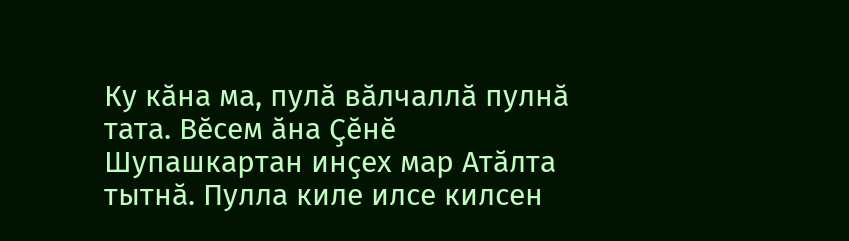Ку кӑна ма, пулӑ вӑлчаллӑ пулнӑ тата. Вӗсем ӑна Ҫӗнӗ Шупашкартан инҫех мар Атӑлта тытнӑ. Пулла киле илсе килсен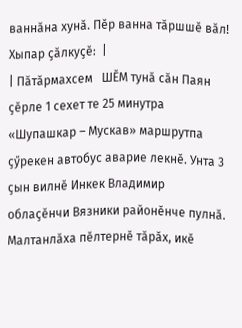ваннӑна хунӑ. Пӗр ванна тӑршшӗ вӑл! Хыпар ҫӑлкуҫӗ:  |
| Пӑтӑрмахсем   ШӖМ тунӑ сӑн Паян ҫӗрле 1 сехет те 25 минутра «Шупашкар – Мускав» маршрутпа ҫӳрекен автобус аварие лекнӗ. Унта 3 ҫын вилнӗ Инкек Владимир облаҫӗнчи Вязники районӗнче пулнӑ. Малтанлӑха пӗлтернӗ тӑрӑх, икӗ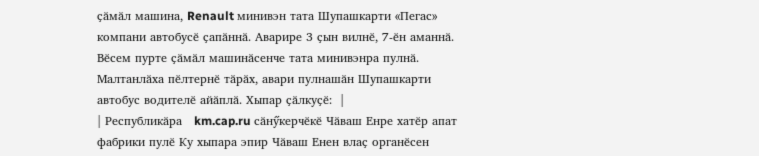ҫӑмӑл машина, Renault минивэн тата Шупашкарти «Пегас» компани автобусӗ ҫапӑннӑ. Аварире 3 ҫын вилнӗ, 7-ӗн аманнӑ. Вӗсем пурте ҫӑмӑл машинӑсенче тата минивэнра пулнӑ. Малтанлӑха пӗлтернӗ тӑрӑх, авари пулнашӑн Шупашкарти автобус водителӗ айӑплӑ. Хыпар ҫӑлкуҫӗ:  |
| Республикӑра   km.cap.ru сӑнӳкерчӗкӗ Чӑваш Енре хатӗр апат фабрики пулӗ Ку хыпара эпир Чӑваш Енен влаҫ органӗсен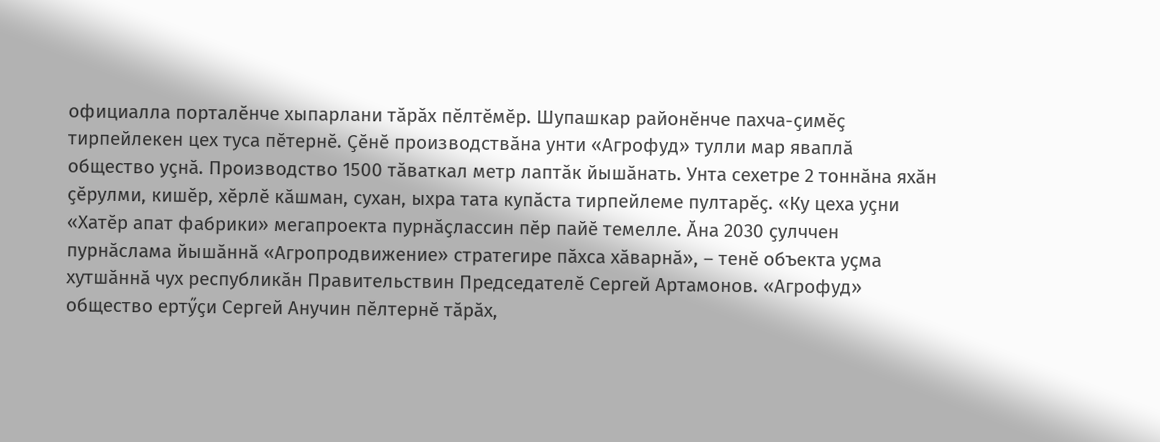официалла порталӗнче хыпарлани тӑрӑх пӗлтӗмӗр. Шупашкар районӗнче пахча-ҫимӗҫ тирпейлекен цех туса пӗтернӗ. Ҫӗнӗ производствӑна унти «Агрофуд» тулли мар яваплӑ общество уҫнӑ. Производство 1500 тӑваткал метр лаптӑк йышӑнать. Унта сехетре 2 тоннӑна яхӑн ҫӗрулми, кишӗр, хӗрлӗ кӑшман, сухан, ыхра тата купӑста тирпейлеме пултарӗҫ. «Ку цеха уҫни «Хатӗр апат фабрики» мегапроекта пурнӑҫлассин пӗр пайӗ темелле. Ӑна 2030 ҫулччен пурнӑслама йышӑннӑ «Агропродвижение» стратегире пӑхса хӑварнӑ», – тенӗ объекта уҫма хутшӑннӑ чух республикӑн Правительствин Председателӗ Сергей Артамонов. «Агрофуд» общество ертӳҫи Сергей Анучин пӗлтернӗ тӑрӑх,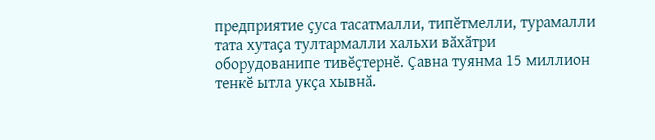предприятие ҫуса тасатмалли, типӗтмелли, турамалли тата хутаҫа тултармалли хальхи вӑхӑтри оборудованипе тивӗҫтернӗ. Ҫавна туянма 15 миллион тенкӗ ытла укҫа хывнӑ.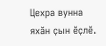Цехра вунна яхӑн ҫын ӗҫлӗ.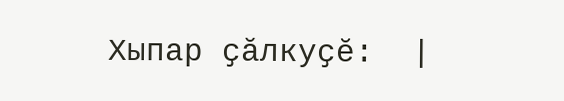Хыпар ҫӑлкуҫӗ:  |